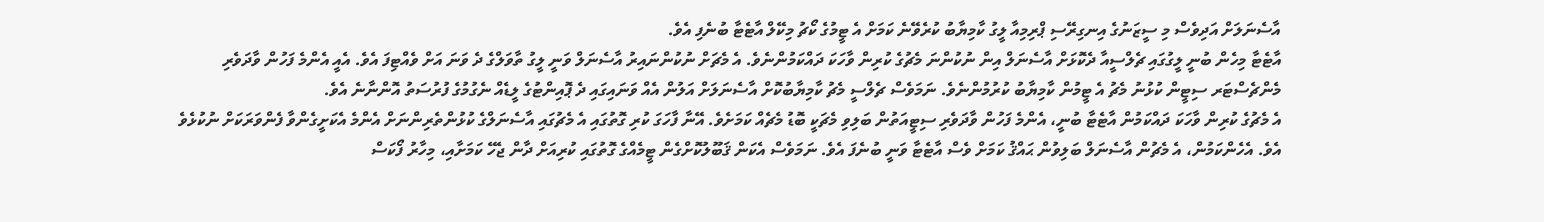އާސެނަލަށް އަދިވެސް މި ސީޒަނުގެ އިނގިރޭސި ޕްރިމިއާ ލީގު ކާމިޔާބު ކުރެވޭނެ ކަމަށް އެ ޓީމުގެ ކޯޗު މިކޭލް އާޓެޓާ ބުނެފި އެވެ.
އާޓެޓާ މިހެން ބުނީ ލީގުގައި ޗެލްސީއާ ދެކޮޅަށް އާސެނަލް އިން ނުކުންނަ މެޗުގެ ކުރިން ވާހަކަ ދައްކަމުންނެވެ. އެ މެޗަށް ނުކުންނައިރު އާސެނަލް ވަނީ ލީގު ތާވަލްގެ ދެ ވަނަ އަށް ވެއްޓިފަ އެވެ. އެއީ އެންމެ ފަހުން ވާދަވެރި މެންޗެސްޓަރ ސިޓީން ކުޅުނު މެޗު އެ ޓީމުން ކާމިޔާބު ކުރުމުންނެވެ. ނަމަވެސް ޗެލްސީ މެޗު ކާމިޔާބުކޮށް އާސެނަލަށް އަލުން އެއް ވަނައިގައި ދެ ޕޮއިންޓުގެ ލީޑެއް ނެގުމުގެ ފުރުސަތު އޮންނާނެ އެވެ.
އެ މެޗުގެ ކުރިން ވާހަކަ ދައްކަމުން އާޓެޓާ ބުނީ، އެންމެ ފަހުން ވާދަވެރި ސިޓީއަތުން ބަލިވި މެޗަކީ ބޮޑު މެޗެއް ކަމަށެވެ. އޭނާ ފާހަގަ ކުރި ގޮތުގައި އެ މެޗުގައި އާސެނަލްގެ ކުޅުންތެރިންނަށް އެންމެ އެކަށީގެންވާ ފެންވަރަކަށް ނުކުޅެވެ އެވެ. އެހެންކަމުން، އެ މެޗުން އާސެނަލް ބަލިވުން ޙައްޤު ކަމަށް ވެސް އާޓެޓާ ވަނީ ބުނެފަ އެވެ. ނަމަވެސް އެކަން ޤަބޫލުކޮށްގެން ޓީމެއްގެ ގޮތުގައި ކުރިއަށް ދާން ޖެހޭ ކަމަށާއި، މިހާރު ފޯކަސް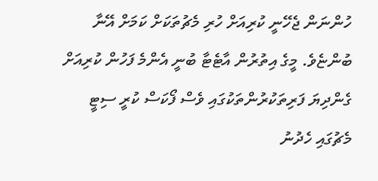ހުންނަން ޖެހޭނީ ކުރިއަށް ހުރި މެޗުތަކަށް ކަމަށް އޭނާ ބުންޏެވެ. މީގެ އިތުރުން އާޓެޓާ ބުނީ އެންމެ ފަހުން ކުރިއަށް ގެންދިޔަ ފަރިތަކުރުންތަކުގައި ވެސް ފޯކަސް ކުރީ ސިޓީ މެޗުގައި ހެދުނު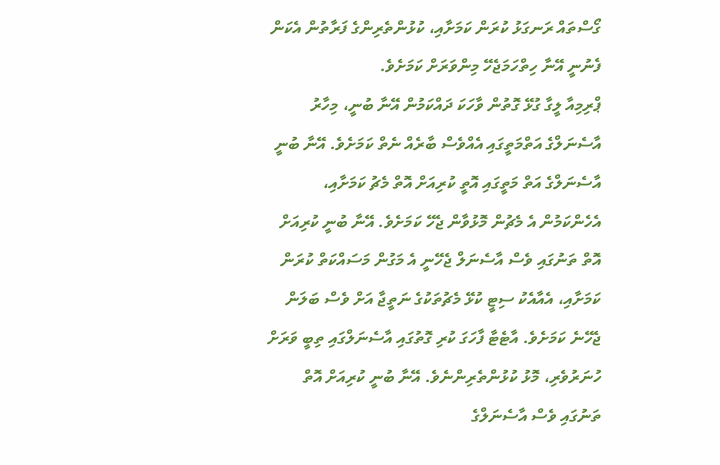ގޯސްތައް ރަނގަޅު ކުރަން ކަމަށާއި، ކުޅުންތެރިންގެ ފަރާތުން އެކަން ފެނުނީ އޭނާ ހިތްހަމަޖެހޭ މިންވަރަށް ކަމަށެވެ.
ޕްރިމިއާ ލީގާ ގުޅޭ ގޮތުން ވާހަކަ ދައްކަމުން އޭނާ ބުނީ، މިހާރު އާސެނަލްގެ އަތްމަތީގައި އެއްވެސް ބާރެއް ނެތް ކަމަށެވެ. އޭނާ ބުނީ އާސެނަލްގެ އަތް މަތީގައި އޮތީ ކުރިއަށް އޮތް މެޗު ކަމަށާއި، އެހެންކަމުން އެ މެޗުން މޮޅުވާން ޖެހޭ ކަމަށެވެ. އޭނާ ބުނީ ކުރިއަށް އޮތް ތަނުގައި ވެސް އާސެނަލް ޖެހޭނީ އެ މަގުން މަސައްކަތް ކުރަން ކަމަށާއި، އެއާއެކު ސިޓީ ކުޅޭ މެޗުތަކުގެ ނަތީޖާ އަށް ވެސް ބަލަން ޖެހޭނެ ކަމަށެވެ. އާޓެޓާ ފާހަގަ ކުރި ގޮތުގައި އާސެނަލްގައި ތިބީ ވަރަށް ހުނަރުވެރި، މޮޅު ކުޅުންތެރިންނެވެ. އޭނާ ބުނީ ކުރިއަށް އޮތް ތަނުގައި ވެސް އާސެނަލްގެ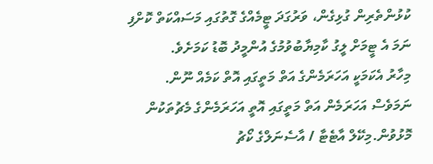ކުޅުންތެރިން ގުޅިގެން، ވަރުގަދަ ޓީމެއްގެ ގޮތުގައި މަސައްކަތް ކޮށްފި ނަމަ އެ ޓީމަށް ލީގު ކާމިޔާބުވުމުގެ އުންމީދު ބޮޑު ކަމަށެވެ.
މިހާރު އެކަމަކީ އަހަރަމެންގެ އަތް މަތީގައި އޮތް ކަމެއް ނޫން. ނަމަވެސް އަހަރަމެން އަތް މަތީގައި އޮތީ އަހަރަމެންގެ މެޗުތަކުން މޮޅުވުން.މިކޭލް އާޓެޓާ / އާސެނަލްގެ ކޯޗު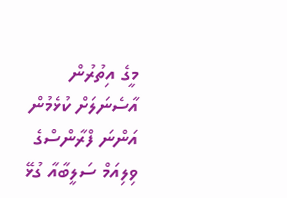މީގެ އިތުރުން އާސެނަލަށް ކުޅެމުން އަންނަ ފްރާންސްގެ ވިލިއަމް ސަލީބާއާ ގުޅޭ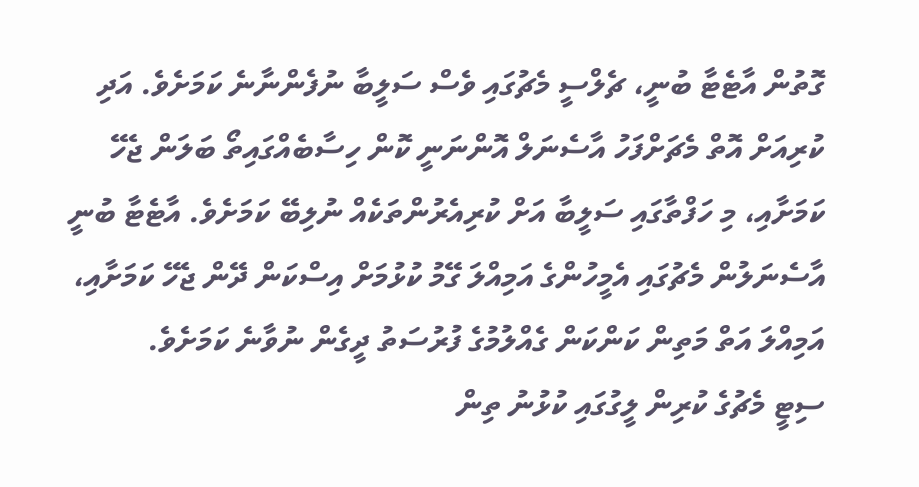ގޮތުން އާޓެޓާ ބުނީ، ޗެލްސީ މެޗުގައި ވެސް ސަލީބާ ނުފެންނާނެ ކަމަށެވެ. އަދި ކުރިއަށް އޮތް މެޗަށްފަހު އާސެނަލް އޮންނަނީ ކޮން ހިސާބެއްގައިތޯ ބަލަން ޖެހޭ ކަމަށާއި، މި ހަފްތާގައި ސަލީބާ އަށް ކުރިއެރުންތަކެއް ނުލިބޭ ކަމަށެވެ. އާޓެޓާ ބުނީ އާސެނަލުން މެޗުގައި އެމީހުންގެ އަމިއްލަ ގޭމު ކުޅުމަށް އިސްކަން ދޭން ޖެހޭ ކަމަށާއި، އަމިއްލަ އަތް މަތިން ކަންކަން ގެއްލުމުގެ ފުރުސަތު ދީގެން ނުވާނެ ކަމަށެވެ.
ސިޓީ މެޗުގެ ކުރިން ލީގުގައި ކުޅުނު ތިން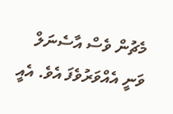މެޗުން ވެސް އާސެނަލް ވަނީ އެއްވަރުވެފަ އެވެ. އެއީ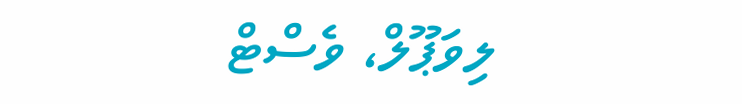ލިވަޕޫލް، ވެސްޓް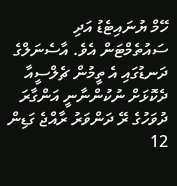ހޭމް ޔުނައިޓެޑު އަދި ސައުތެމްޓަން އެވެ. އާސެނަލްގެ ދަނޑުގައި އެ ތީމުން ޗެލްސީއާ ދެކޮޅަށް ނުކުންނާނީ އަންގާރަ ދުވަހުގެ ރޭ ދަންވަރު ރާއްޖެ ގަޑިން 12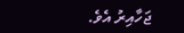ޖަހާއިރު އެވެ.